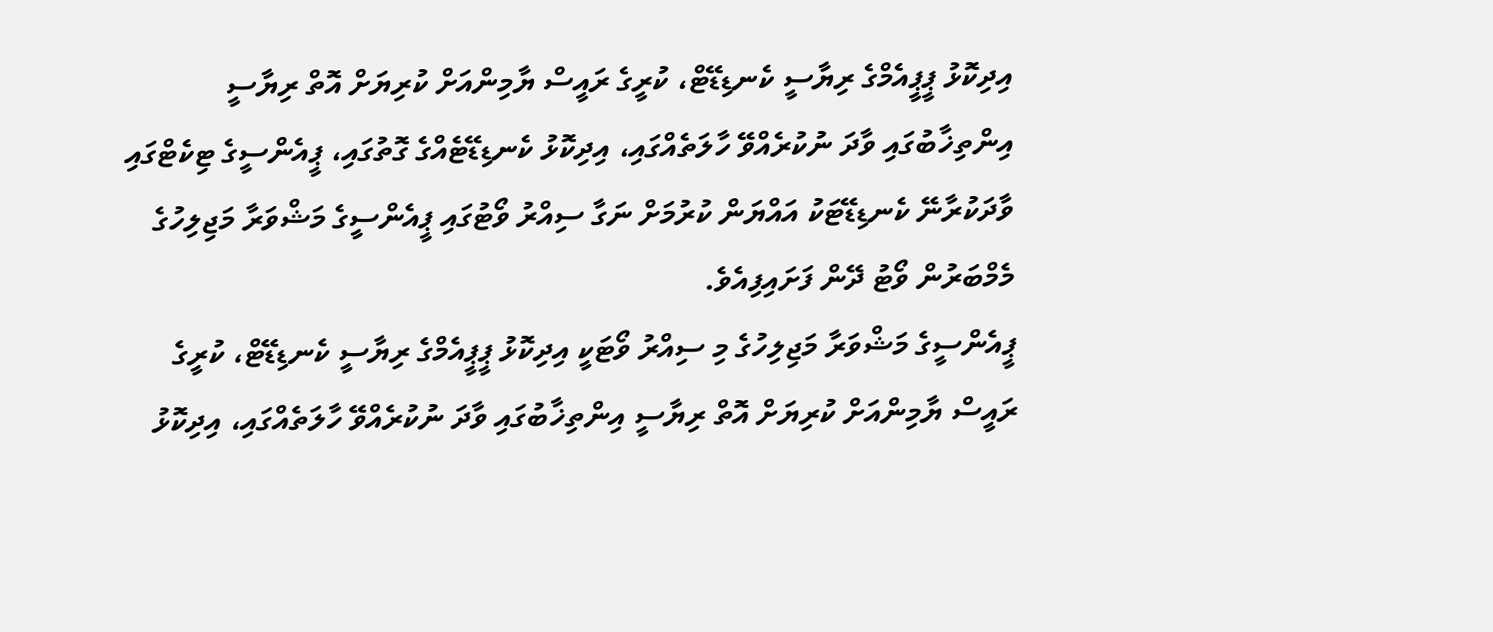އިދިކޮޅު ޕީޕީއެމްގެ ރިޔާސީ ކެނޑިޑޭޓް، ކުރީގެ ރައީސް ޔާމިންއަށް ކުރިޔަށް އޮތް ރިޔާސީ އިންތިޚާބުގައި ވާދަ ނުކުރެއްވޭ ހާލަތެއްގައި، އިދިކޮޅު ކެނޑިޑޭޓެއްގެ ގޮތުގައި، ޕީއެންސީގެ ޓިކެޓްގައި ވާދަކުރާނޭ ކެނޑިޑޭޓަކު އައްޔަން ކުރުމަށް ނަގާ ސިއްރު ވޯޓުގައި ޕީއެންސީގެ މަޝްވަރާ މަޖިލިހުގެ މެމްބަރުން ވޯޓު ދޭން ފަށައިފިއެވެ.
ޕީއެންސީގެ މަޝްވަރާ މަޖިލިހުގެ މި ސިއްރު ވޯޓަކީ އިދިކޮޅު ޕީޕީއެމްގެ ރިޔާސީ ކެނޑިޑޭޓް، ކުރީގެ ރައީސް ޔާމިންއަށް ކުރިޔަށް އޮތް ރިޔާސީ އިންތިޚާބުގައި ވާދަ ނުކުރެއްވޭ ހާލަތެއްގައި، އިދިކޮޅު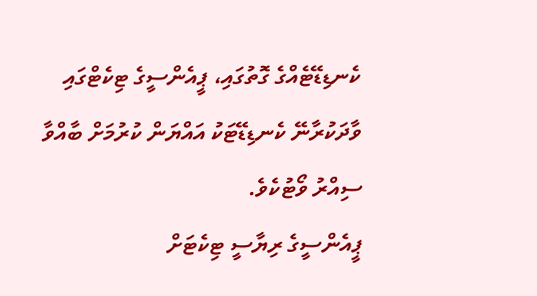ކެނޑިޑޭޓެއްގެ ގޮތުގައި، ޕީއެންސީގެ ޓިކެޓްގައި ވާދަކުރާނޭ ކެނޑިޑޭޓަކު އައްޔަން ކުރުމަށް ބާއްވާ ސިއްރު ވޯޓުކެވެ.
ޕީއެންސީގެ ރިޔާސީ ޓިކެޓަށް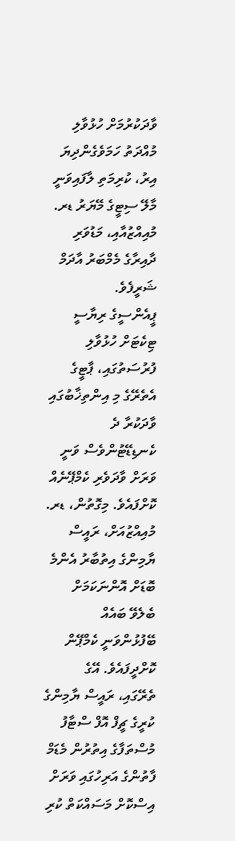ވާދަކުރުމަށް ހުޅުވާލި މުއްދަތު ހަމަވެގެންދިޔަ އިރު، ކުރިމަތި ލާފައިވަނީ މާލޭ ސިޓީގެ މޭޔަރު ޑރ. މުއިއްޒުއާއި، މަޑުވަރި ދާއިރާގެ މެމްބަރު އާދަމް ޝަރީފެވެ.
ޕީއެންސީގެ ރިޔާސީ ޓިކެޓަށް ހުޅުވާލި ފުރުސަތުގައި، ޕާޓީގެ އެތެރޭގެ މި އިންތިޚާބުގައި ވާދަކުރާ ދެ ކެނޑިޑޭޓުންވެސް ވަނީ ވަރަށް ވާދަވެރި ކެމްޕޭނެއް ކޮށްފައެވެ. މިގޮތުން، ޑރ. މުއިއްޒުއަށް، ރައީސް ޔާމިންގެ އިތުބާރު އެންމެ ބޮޑަށް އޮންނަކަމަށް ބެލެވޭ ބައެއް ބޭފުޅުންވަނީ ކެމްޕޭން ކޮށްދީފައެވެ. އޭގެ ތެރޭގައި، ރައީސް ޔާމިންގެ ކުރީގެ ޗީފް އޮފް ސްޓާފު މުސްތަފާގެ އިތުރުން މެޑަމް ފާތުންގެ އަރިހުގައި ވަރަށް އިސްކޮށް މަސައްކަތް ކުރި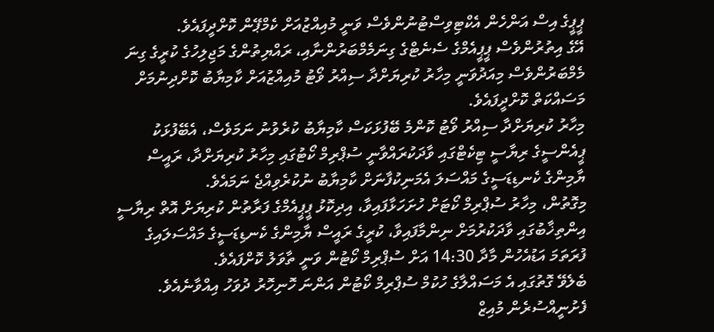ޕީޕީގެ އިސް އަންހެން އެކްޓިވިސްޓުނުންވެސް ވަނީ މުއިއްޒުއަށް ކެމްޕޭން ކޮށްދީފައެވެ.
އޭގެ އިތުރުންވެސް ޕީޕީއެމްގެ ސެނެޓްގެ ގިނަމެމްބަރުންނާއި، ރައްޔިތުންގެ މަޖިލިހުގެ ކުރީގެ ގިނަ މެމްބަރުންވެސް މިއަދުވަނީ މިހާރު ކުރިޔަށްދާ ސިއްރު ވޯޓު މުއިއްޒުއަށް ކާމިޔާބު ކޮށްދިނުމަށް މަސައްކަތް ކޮށްދީފައެވެ.
މިހާރު ކުރިޔަށްދާ ސިއްރު ވޯޓު ކޮންމެ ބޭފުޅަކަސް ކާމިޔާބު ކުރެވުނު ނަމަވެސް، އެބޭފުޅަކު ޕީއެންސީގެ ރިޔާސީ ޓިކެޓްގައި ވާދަކުރައްވާނީ ސުޕްރިމް ކޯޓުގައި މިހާރު ކުރިޔަށްދާ، ރައީސް ޔާމިންގެ ކެނޑިޑަސީގެ މައްސަލަ އެމަނިކުފާނަށް ކާމިޔާބު ނުކުރެވިއްޖެ ނަމައެވެ.
މިގޮތުން، މިހާރު ސުޕްރިމް ކޯޓަށް ހުށަހަޅާފައިވާ، އިދިކޮޅު ޕީޕީއެމްގެ ފަރާތުން ކުރިޔަށް އޮތް ރިޔާސީ އިންތިޚާބުގައި ވާދަކުރުމަށް ނިންމާފައިވާ، ކުރީގެ ރައީސް ޔާމިންގެ ކެނޑިޑަސީގެ މައްސަލައިގެ ފުރަތަމަ އަޑުއެހުން މާދާ 14:30 އަށް ސުޕްރިމް ކޯޓުން ވަނީ ތާވަލު ކޮށްފައެވެ.
ބެލެވޭ ގޮތުގައި އެ މަސައްލާގެ ހުކުމް ސުޕްރިމް ކޯޓުން އަންނަ ހޮނިހޮރު ދުވަހު އިއްވާނެއެވެ.
ފެށުނީއްސުރެން މުއިޒް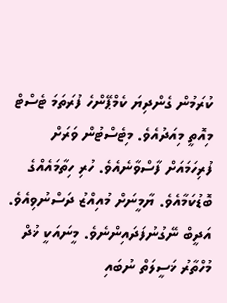ކުރަމުން ގެންދިޔަ ކެމްޕޭންހެ ފުރަތަމަ ޓެސްޓް މިއޮތީ މިއަދުއެވެ. މިޓެސްޓުން ވަރަށް ފުރިހަމައަށް ފާސްވާނެއެވެ. ހުރި ހިތާމައެއްގެ ބޮޑުކަމާއެވެ. ޔާމީނަށް މުއިއްޒު ދަސްނުވިއެވެ. އަދީބް ނޭގުނުފަދައިންނެވެ. މީނައަކީ ޚުދް މުހްތާރު ޚަސީލަތް ނުބައި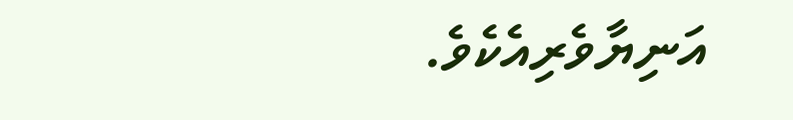އަނިޔާވެރިއެކެވެ.